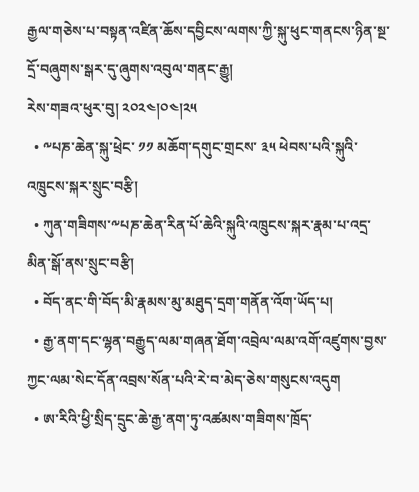རྒྱལ་གཅེས་པ་བསྟན་འཛིན་ཆོས་དབྱིངས་ལགས་ཀྱི་སྐུ་ཕུང་གནངས་ཉིན་སྔ་དྲོ་བཞུགས་སྒར་དུ་ཞུགས་འབུལ་གནང་རྒྱུ།
རེས་གཟའ་ཕུར་བུ། ༢༠༢༤།༠༤།༢༥
  • ༸པཎ་ཆེན་སྐུ་ཕྲེང་ ༡༡ མཆོག་དགུང་གྲངས་ ༣༥ ཕེབས་པའི་སྐུའི་འཁྲུངས་སྐར་སྲུང་བརྩི།
  • ཀུན་གཟིགས་༸པཎ་ཆེན་རིན་པོ་ཆེའི་སྐུའི་འཁྲུངས་སྐར་རྣམ་པ་འདྲ་མིན་སྒོ་ནས་སྲུང་བརྩི།
  • བོད་ནང་གི་བོད་མི་རྣམས་མུ་མཐུད་དྲག་གནོན་འོག་ཡོད་པ།
  • རྒྱ་ནག་དང་ལྷན་བརྒྱུད་ལམ་གཞན་ཐོག་འབྲེལ་ལམ་འགོ་འཛུགས་བྱས་ཀྱང་ལམ་སེང་དོན་འབྲས་སོན་པའི་རེ་བ་མེད་ཅེས་གསུངས་འདུག
  • ཨ་རིའི་ཕྱི་སྲིད་དྲུང་ཆེ་རྒྱ་ནག་ཏུ་འཚམས་གཟིགས་ཁྲོད་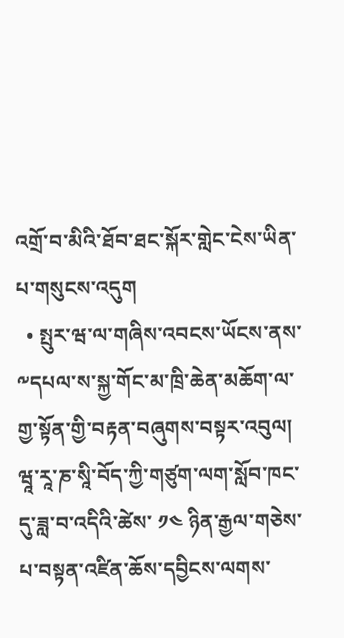འགྲོ་བ་མིའི་ཐོབ་ཐང་སྐོར་གླེང་ངེས་ཡིན་པ་གསུངས་འདུག
  • སྤུར་ཝ་ལ་གཞིས་འབངས་ཡོངས་ནས་༸དཔལ་ས་སྐྱ་གོང་མ་ཁྲི་ཆེན་མཆོག་ལ་གྱ་སྟོན་གྱི་བརྟན་བཞུགས་བསྟར་འབུལ།
ཝཱ་རཱ་ཎ་སཱི་བོད་ཀྱི་གཙུག་ལག་སློབ་ཁང་དུ་ཟླ་བ་འདིའི་ཚེས་ ༡༤ ཉིན་རྒྱལ་གཅེས་པ་བསྟན་འཛིན་ཆོས་དབྱིངས་ལགས་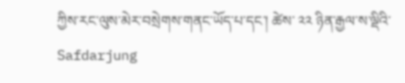ཀྱིས་རང་ལུས་མེར་བསྲེགས་གནང་ཡོད་པ་དང་། ཚེས་ ༢༢ ཉིན་རྒྱལ་ས་ལྡིའི་ Safdarjung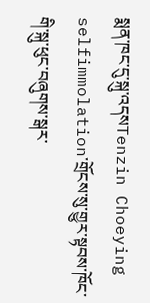སྨན་ཁང་དུ་སྐུ་འདསTenzin Choeying selfimmolation་གྲོངས་སུ་གྱུར་སྟབས་ཁོང་གི་སྐུ་ཕུང་བཞུགས་སྒར་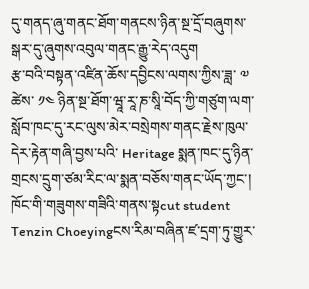དུ་གནད་ཞུ་གནང་ཐོག་གནངས་ཉིན་སྔ་དྲོ་བཞུགས་སྒར་དུ་ཞུགས་འབུལ་གནང་རྒྱུ་རེད་འདུག
རྩ་བའི་བསྟན་འཛིན་ཆོས་དབྱིངས་ལགས་ཀྱིས་ཟླ་ ༧ ཚེས་ ༡༤ ཉིན་སྔ་ཐོག་ཝཱ་རཱ་ཎ་སཱི་བོད་ཀྱི་གཙུག་ལག་སློབ་ཁང་དུ་རང་ལུས་མེར་བསྲེགས་གནང་རྗེས་ཁུལ་དེར་རྟེན་གཞི་བྱས་པའི་ Heritage སྨན་ཁང་དུ་ཉིན་གྲངས་དྲུག་ཙམ་རིང་ལ་སྨན་བཅོས་གནང་ཡོད་ཀྱང་། ཁོང་གི་གཟུགས་གཟིའི་གནས་སྟcut student Tenzin Choeyingངས་རིམ་བཞིན་ཛ་དྲག་ཏུ་གྱུར་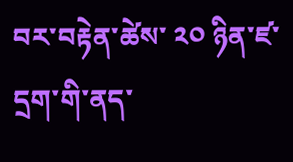བར་བརྟེན་ཚེས་ ༢༠ ཉིན་ཛ་དྲག་གི་ནད་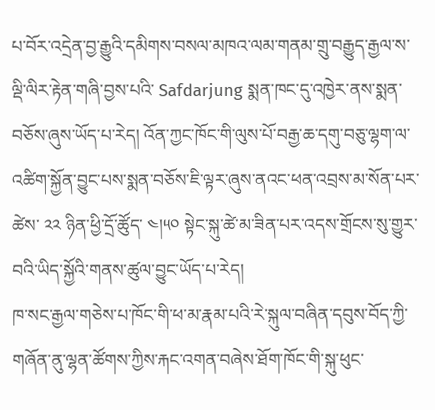པ་བོར་འདྲེན་བྱ་རྒྱུའི་དམིགས་བསལ་མཁའ་ལམ་གནམ་གྲུ་བརྒྱུད་རྒྱལ་ས་ལྡི་ལིར་རྟེན་གཞི་བྱས་པའི་ Safdarjung སྨན་ཁང་དུ་འཁྱེར་ནས་སྨན་བཅོས་ཞུས་ཡོད་པ་རེད། འོན་ཀྱང་ཁོང་གི་ལུས་པོ་བརྒྱ་ཆ་དགུ་བཅུ་ལྷག་ལ་འཚིག་སྐྱོན་བྱུང་པས་སྨན་བཅོས་ཇི་ལྟར་ཞུས་ནའང་ཕན་འབྲས་མ་སོན་པར་ཚེས་ ༢༢ ཉིན་ཕྱི་དྲོ་ཚོུད་ ༤།༥༠ སྟེང་སྐུ་ཚེ་མ་ཟིན་པར་འདས་གྲོངས་སུ་གྱུར་བའི་ཡིད་སྐྱོའི་གནས་ཚུལ་བྱུང་ཡོད་པ་རེད།
ཁ་སང་རྒྱལ་གཅེས་པ་ཁོང་གི་ཕ་མ་རྣམ་པའི་རེ་སྐུལ་བཞིན་དབུས་བོད་ཀྱི་གཞོན་ནུ་ལྷན་ཚོགས་ཀྱིས་རྐང་འགན་བཞེས་ཐོག་ཁོང་གི་སྐུ་ཕུང་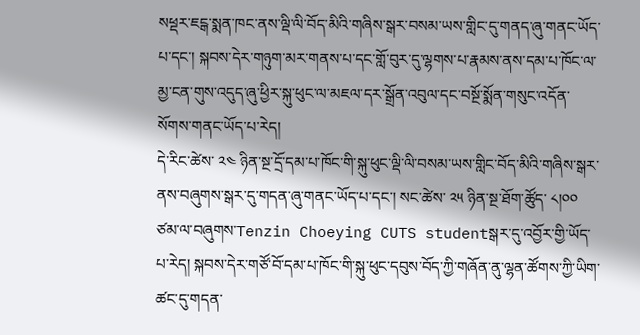སཕྡར་ཇངྒ་སྨན་ཁང་ནས་ལྡི་ལི་བོད་མིའི་གཞིས་སྒར་བསམ་ཡས་གླིང་དུ་གནད་ཞུ་གནང་ཡོད་པ་དང་། སྐབས་དེར་གཉུག་མར་གནས་པ་དང་གློ་བུར་དུ་ལྷགས་པ་རྣམས་ནས་དམ་པ་ཁོང་ལ་མྱ་ངན་གུས་འདུད་ཞུ་ཕྱིར་སྐུ་ཕུང་ལ་མཇལ་དར་སྒྲོན་འབུལ་དང་བསྔོ་སྨོན་གསུང་འདོན་སོགས་གནང་ཡོད་པ་རེད།
དེ་རིང་ཚེས་ ༢༤ ཉིན་སྔ་དྲོ་དམ་པ་ཁོང་གི་སྐུ་ཕུང་ལྡི་ལི་བསམ་ཡས་གླིང་བོད་མིའི་གཞིས་སྒར་ནས་བཞུགས་སྒར་དུ་གདན་ཞུ་གནང་ཡོད་པ་དང་། སང་ཚེས་ ༢༥ ཉིན་སྔ་ཐོག་ཚོུད་ ༨།༠༠ ཙམ་ལ་བཞུགས་Tenzin Choeying CUTS studentསྒར་དུ་འབྱོར་གྱི་ཡོད་པ་རེད། སྐབས་དེར་གཙོ་བོ་དམ་པ་ཁོང་གི་སྐུ་ཕུང་དབུས་བོད་ཀྱི་གཞོན་ནུ་ལྷན་ཚོགས་ཀྱི་ཡིག་ཚང་དུ་གདན་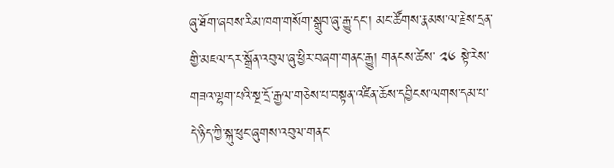ཞུ་ཐོག་ཞབས་རིམ་ཁག་གསོག་སྒྲུབ་ཞུ་རྒྱུ་དང་། མང་ཚོགས་རྣམས་ལ་རྗེས་དྲན་གྱི་མཇལ་དར་སྒྲོན་འབུལ་ཞུ་ཕྱིར་བཞག་གནང་རྒྱུ། གནངས་ཚེས་ ༢༦ སྟེ་རེས་གཟའ་ལྷག་པའི་སྔ་དྲོ་རྒྱལ་གཅེས་པ་བསྟན་འཛིན་ཆོས་དབྱིངས་ལགས་དམ་པ་དེ་ཉིད་ཀྱི་སྐུ་ཕུང་ཞུགས་འབུལ་གནང་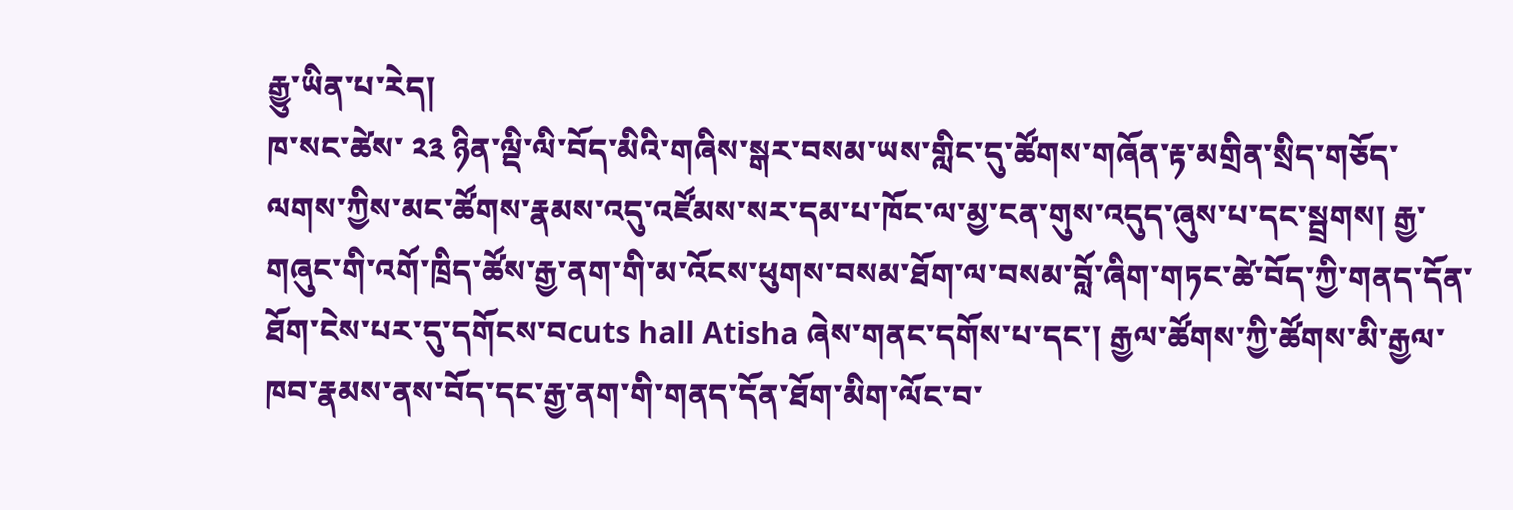རྒྱུ་ཡིན་པ་རེད།
ཁ་སང་ཚེས་ ༢༣ ཉིན་ལྡི་ལི་བོད་མིའི་གཞིས་སྒར་བསམ་ཡས་གླིང་དུ་ཚོགས་གཞོན་རྟ་མགྲིན་སྲིད་གཅོད་ལགས་ཀྱིས་མང་ཚོགས་རྣམས་འདུ་འཛོམས་སར་དམ་པ་ཁོང་ལ་མྱ་ངན་གུས་འདུད་ཞུས་པ་དང་སྦྲགས། རྒྱ་གཞུང་གི་འགོ་ཁྲིད་ཚོས་རྒྱ་ནག་གི་མ་འོངས་ཕུགས་བསམ་ཐོག་ལ་བསམ་བློ་ཞིག་གཏང་ཚེ་བོད་ཀྱི་གནད་དོན་ཐོག་ངེས་པར་དུ་དགོངས་བcuts hall Atisha ཞེས་གནང་དགོས་པ་དང་། རྒྱལ་ཚོགས་ཀྱི་ཚོགས་མི་རྒྱལ་ཁབ་རྣམས་ནས་བོད་དང་རྒྱ་ནག་གི་གནད་དོན་ཐོག་མིག་ལོང་བ་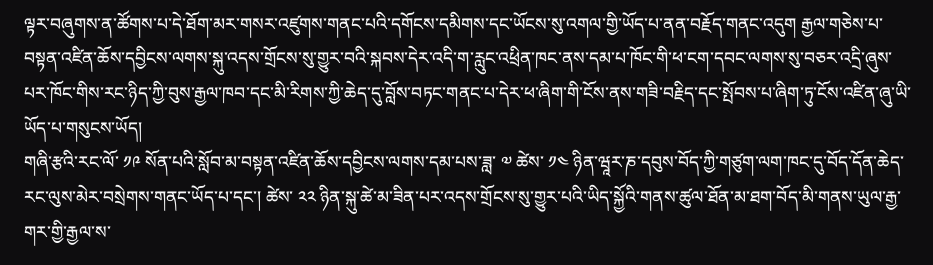ལྟར་བཞུགས་ན་ཚོགས་པ་དེ་ཐོག་མར་གསར་འཛུགས་གནང་པའི་དགོངས་དམིགས་དང་ཡོངས་སུ་འགལ་གྱི་ཡོད་པ་ནན་བརྗོད་གནང་འདུག རྒྱལ་གཅེས་པ་བསྟན་འཛིན་ཆོས་དབྱིངས་ལགས་སྐུ་འདས་གྲོངས་སུ་གྱུར་བའི་སྐབས་དེར་འདི་ག་རླུང་འཕྲིན་ཁང་ནས་དམ་པ་ཁོང་གི་ཕ་ངག་དབང་ལགས་སུ་བཅར་འདྲི་ཞུས་པར་ཁོང་གིས་རང་ཉིད་ཀྱི་བུས་རྒྱལ་ཁབ་དང་མི་རིགས་ཀྱི་ཆེད་དུ་བློས་བཏང་གནང་པ་དེར་ཕ་ཞིག་གི་ངོས་ནས་གཟི་བརྗིད་དང་སྤོབས་པ་ཞིག་ཏུ་ངོས་འཛིན་ཞུ་ཡི་ཡོད་པ་གསུངས་ཡོད།
གཞི་རྩའི་རང་ལོ་ ༡༩ སོན་པའི་སློབ་མ་བསྟན་འཛིན་ཆོས་དབྱིངས་ལགས་དམ་པས་ཟླ་ ༧ ཚེས་ ༡༤ ཉིན་ཝཱར་ཎ་དབུས་བོད་ཀྱི་གཙུག་ལག་ཁང་དུ་བོད་དོན་ཆེད་རང་ལུས་མེར་བསྲེགས་གནང་ཡོད་པ་དང་། ཚེས་ ༢༢ ཉིན་སྐུ་ཚེ་མ་ཟིན་པར་འདས་གྲོངས་སུ་གྱུར་པའི་ཡིད་སྐྱོའི་གནས་ཚུལ་ཐོན་མ་ཐག་བོད་མི་གནས་ཡུལ་རྒྱ་གར་གྱི་རྒྱལ་ས་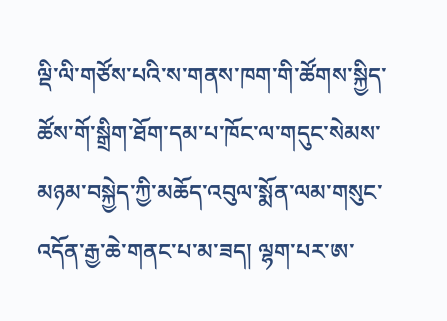ལྡི་ལི་གཙོས་པའི་ས་གནས་ཁག་གི་ཚོགས་སྐྱིད་ཚོས་གོ་སྒྲིག་ཐོག་དམ་པ་ཁོང་ལ་གདུང་སེམས་མཉམ་བསྐྱེད་ཀྱི་མཆོད་འབུལ་སྨོན་ལམ་གསུང་འདོན་རྒྱ་ཆེ་གནང་པ་མ་ཟད། ལྷག་པར་ཨ་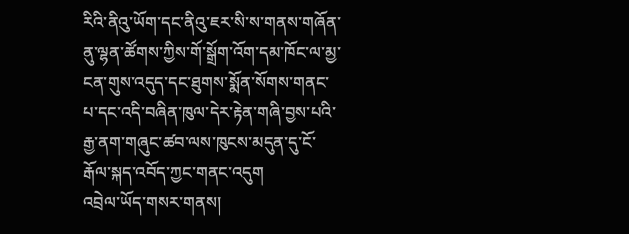རིའི་ནིའུ་ཡོག་དང་ནིའུ་ཇར་སི་ས་གནས་གཞོན་ནུ་ལྷན་ཚོགས་ཀྱིས་གོ་སྒྲོག་འོག་དམ་ཁོང་ལ་མྱ་ངན་གུས་འདུད་དང་ཐུགས་སྨོན་སོགས་གནང་པ་དང་འདི་བཞིན་ཁུལ་དེར་རྟེན་གཞི་བྱས་པའི་རྒྱ་ནག་གཞུང་ཚབ་ལས་ཁུངས་མདུན་དུ་ངོ་རྒོལ་སྐད་འབོད་ཀྱང་གནང་འདུག
འབྲེལ་ཡོད་གསར་གནས།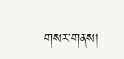གསར་གནས།